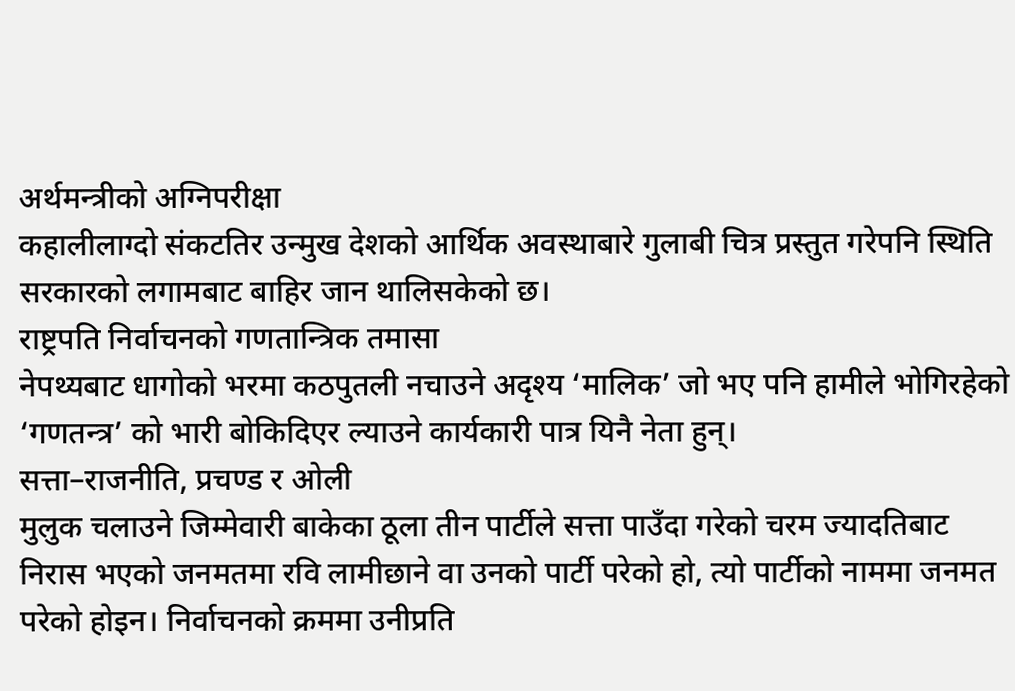अर्थमन्त्रीको अग्निपरीक्षा
कहालीलाग्दो संकटतिर उन्मुख देशको आर्थिक अवस्थाबारे गुलाबी चित्र प्रस्तुत गरेपनि स्थिति सरकारको लगामबाट बाहिर जान थालिसकेको छ।
राष्ट्रपति निर्वाचनको गणतान्त्रिक तमासा
नेपथ्यबाट धागोको भरमा कठपुतली नचाउने अदृश्य ‘मालिक’ जो भए पनि हामीले भोगिरहेको ‘गणतन्त्र’ को भारी बोकिदिएर ल्याउने कार्यकारी पात्र यिनै नेता हुन्।
सत्ता–राजनीति, प्रचण्ड र ओली
मुलुक चलाउने जिम्मेवारी बाकेका ठूला तीन पार्टीले सत्ता पाउँदा गरेको चरम ज्यादतिबाट निरास भएको जनमतमा रवि लामीछाने वा उनको पार्टी परेको हो, त्यो पार्टीको नाममा जनमत परेको होइन। निर्वाचनको क्रममा उनीप्रति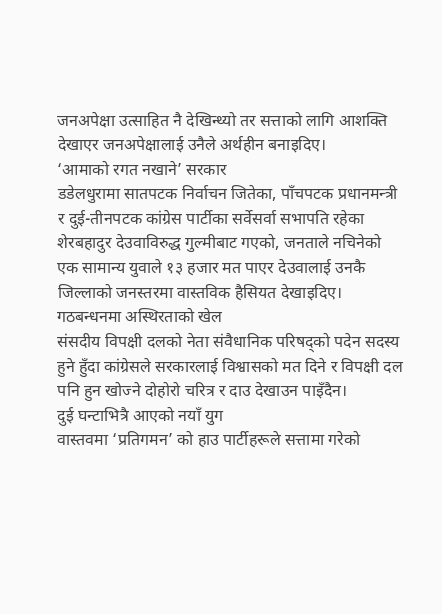जनअपेक्षा उत्साहित नै देखिन्थ्यो तर सत्ताको लागि आशक्ति देखाएर जनअपेक्षालाई उनैले अर्थहीन बनाइदिए।
‘आमाको रगत नखाने’ सरकार
डडेलधुरामा सातपटक निर्वाचन जितेका, पाँचपटक प्रधानमन्त्री र दुई-तीनपटक कांग्रेस पार्टीका सर्वेसर्वा सभापति रहेका शेरबहादुर देउवाविरुद्ध गुल्मीबाट गएको, जनताले नचिनेको एक सामान्य युवाले १३ हजार मत पाएर देउवालाई उनकै जिल्लाको जनस्तरमा वास्तविक हैसियत देखाइदिए।
गठबन्धनमा अस्थिरताको खेल
संसदीय विपक्षी दलको नेता संवैधानिक परिषद्को पदेन सदस्य हुने हुँदा कांग्रेसले सरकारलाई विश्वासको मत दिने र विपक्षी दल पनि हुन खोज्ने दोहोरो चरित्र र दाउ देखाउन पाइँदैन।
दुई घन्टाभित्रै आएको नयाँ युग
वास्तवमा ‘प्रतिगमन’ को हाउ पार्टीहरूले सत्तामा गरेको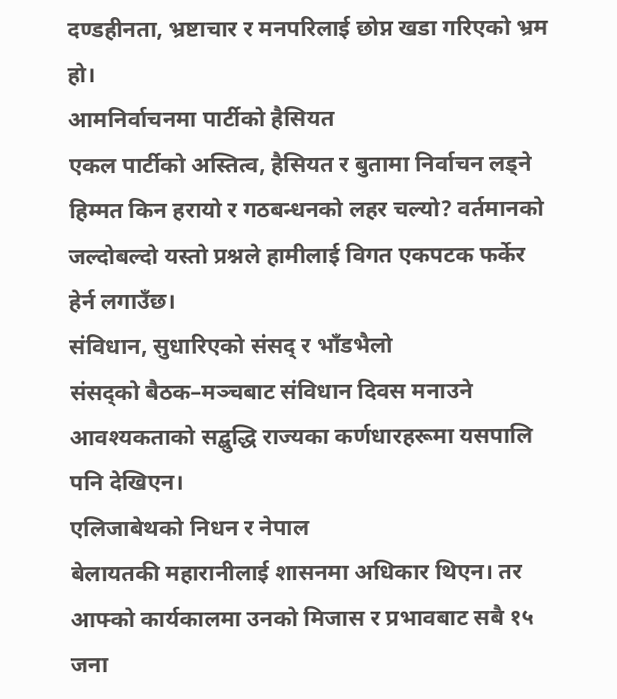दण्डहीनता, भ्रष्टाचार र मनपरिलाई छोप्न खडा गरिएको भ्रम हो।
आमनिर्वाचनमा पार्टीको हैसियत
एकल पार्टीको अस्तित्व, हैसियत र बुतामा निर्वाचन लड्ने हिम्मत किन हरायो र गठबन्धनको लहर चल्यो? वर्तमानको जल्दोबल्दो यस्तो प्रश्नले हामीलाई विगत एकपटक फर्केर हेर्न लगाउँछ।
संविधान, सुधारिएको संसद् र भाँडभैलो
संसद्को बैठक–मञ्चबाट संविधान दिवस मनाउने आवश्यकताको सद्बुद्धि राज्यका कर्णधारहरूमा यसपालि पनि देखिएन।
एलिजाबेथको निधन र नेपाल
बेलायतकी महारानीलाई शासनमा अधिकार थिएन। तर आफ्को कार्यकालमा उनको मिजास र प्रभावबाट सबै १५ जना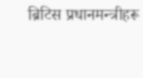ब्रिटिस प्रधानमन्त्रीहरू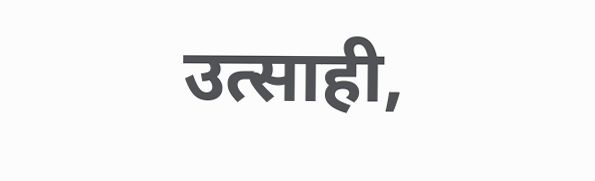उत्साही,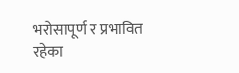भरोसापूर्ण र प्रभावित रहेका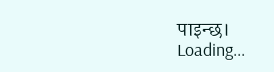पाइन्छ।
Loading...